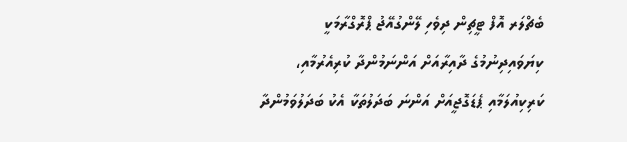ބެޗްލަރ އޮފް ޓީޗިން ދިވެހި ލޭންގުއޭޖު ޕްރޮގްރާމަކީ ކިޔަވައިދިނުމުގެ ދާއިރާއަށް އަންނަމުންދާ ކުރިއެރުމާއި، ކަރިކިއުލަމާއި ޕެޑަގޮޖީއަށް އަންނަ ބަދަލުތަކާ އެކު ބަދަލުވަމުންދާ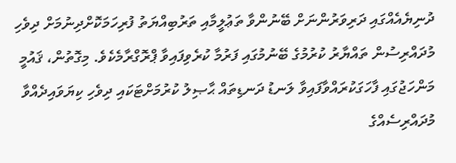ދުނިޔެއެއްގައި ދަރިވަރުންނަށް ބޭނުންވާ ތަޢުލީމާއި ތަރުބިއްޔަތު ފުރިހަމަކޮށްދިނުމަށް ދިވެހި މުދައްރިސުން ތައްޔާރު ކުރުމުގެ ބޭނުމުގައި ފަރުމާ ކުރެވިފައިވާ ޕްރޮގްރާމެކެވެ. މިގޮތުން، ޤައުމީ މަންހަޖުގައި ފާހަގަކުރައްވާފައިވާ ލަނޑު ދަނޑިތައް ޙާޞިލު ކުރުމަށްޓަކައި ދިވެހި ކިޔަވައިދެއްވާ މުދައްރިސެއްގެ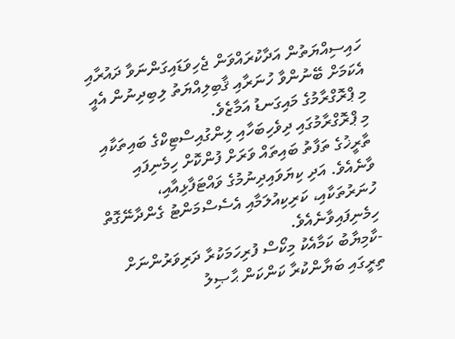ހައިސިއްޔަތުން އަދާކުރައްވަން ޖެހިވަޑައިގަންނަވާ ދައުރާއި އެކަމަށް ބޭނުންވާ ހުނަރާއި ޤާބިލިއްޔަތު ލިބިދިނުން އެއީ މި ޕްރޮގްރާމުގެ މައިގަނޑު އަމާޒެވެ.
މި ޕްރޮގްރާމުގައި ދިވެހިބަހާއި ލިންގުއިސްޓިކްގެ ބައިތަކާއި ތާރީޚުގެ ތަފާތު ބައިތައް ވަރަށް ފުންކޮށް ހިމެނިފައި ވާނެއެވެ. އަދި ކިޔަވައިދިނުމުގެ ވައްޓަފާޅިއާއި، ހުނަރުތަކާއި، ކަރިކިއުލަމާއި އެސެސްމަންޓު ގެންދާނޭގޮތް ހިމެނިފައިވާނެއެވެ.
-ކާމިޔާބު ކަމާއެކު މިކޯސް ފުރިހަމަކުރާ ދަރިވަރުންނަށް ތިރީގައި ބަޔާންކުރާ ކަންކަން ޙާޞިލު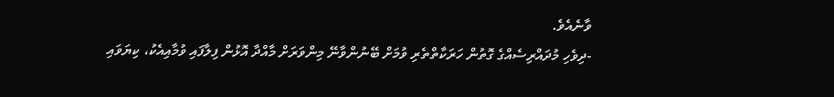ވާނެއެވެ.
-ދިވެހި މުދައްރިސެއްގެ ގޮތުން ހަރަކާތްތެރި ވުމަށް ބޭނުންވާނޭ މިންވަރަށް މާއްދާ އޮޅުން ފިލާފައި ވުމާއިއެކު، ކިޔަވައި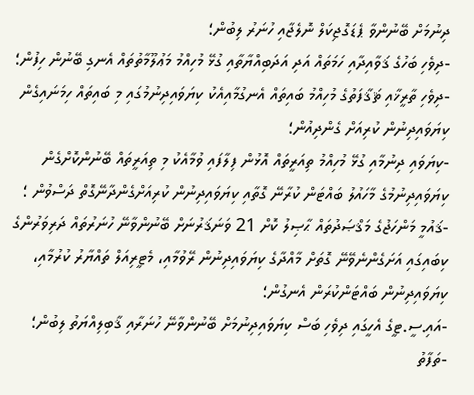ދިނުމަށް ބޭނުންވާ ޕެޑަގޮޖިކަލް ނޮލެޖާއި ހުނަރު ލިބުން؛
-ދިވެހި ބަހުގެ ޤަވާއިދާއި ހަމަތައް އަދި އަދަބިއްޔާތާއި ގުޅޭ މުހިއްމު މަޢުލޫމާތުތައް އެނގި ބޭނުން ހިފުން؛
-ދިވެހި ތާރީޚާއި ޘަޤާފަތުގެ މުހިއްމު ބައިތައް އެނގުމާއިއެކު ކިޔަވައިދިނުމުގައި މި ބައިތައް ހިމަނައިގެން ކިޔަވައިދިނުން ކުރިއަށް ގެންދިއުން؛
-ކިޔަވައި ދިނުމާއި ގުޅޭ މުހިއްމު ތިއަރީތައް އޮޅުން ފިލާފައި ވުމާއެކު މި ތިއަރީތައް ބޭނުންކޮށްގެން ކިޔަވައިދިނުމުގެ މާހައުލު ބައްޓަން ކުރާނޭ ގޮތާއި ކިޔަވައިދިނުން ކުރިއަށްގެންދާނޭގޮތް ދަސްވުން ؛
-ޤައުމީ މަންހަޖުގެ މަޤްޞަދުތައް ޙާޞިލު ކޮށް 21 ވަނަޤަރުނަށް ބޭނުންވާނޭ ހުނަރުތައް ދަރިވަރުންގެ ކިބައިގައި އަށަގެންނެވޭނޭ ގޮތަށް މާއްދާގެ ކިޔަވައިދިނުން ރޭވުމާއި، މެޓީރިއަލް ތައްޔާރު ކުރުމާއި، ކިޔަވައިދިނުން ބައްޓަންކުރަން އެނގުން؛
-އައި.ސީ.ޓީގެ އެހީގައި ދިވެހި ބަސް ކިޔަވައިދިނުމަށް ބޭނުންވާނޭ ހުނަރާއި ޤާބިލިއްޔަތު ލިބުން؛
-ތަފާތު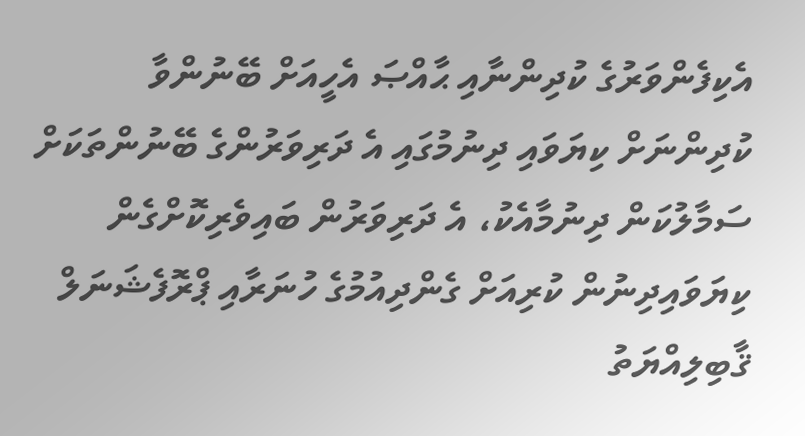އެކިފެންވަރުގެ ކުދިންނާއި ޙާއްޞަ އެހީއަށް ބޭނުންވާ ކުދިންނަށް ކިޔަވައި ދިނުމުގައި އެ ދަރިވަރުންގެ ބޭނުންތަކަށް ސަމާލުކަން ދިނުމާއެކު، އެ ދަރިވަރުން ބައިވެރިކޮށްގެން ކިޔަވައިދިނުން ކުރިއަށް ގެންދިއުމުގެ ހުނަރާއި ޕްރޮފެޝަނަލް ޤާބިލިއްޔަތު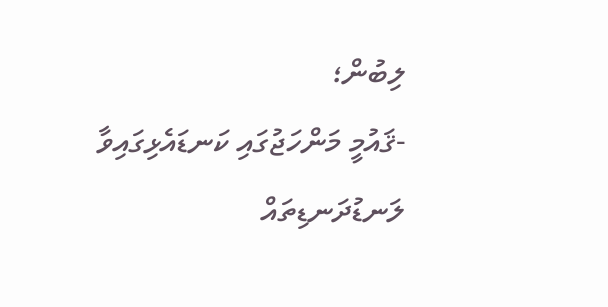ލިބުން؛
-ޤައުމީ މަންހަޖުގައި ކަނޑައެޅިގައިވާ ލަނޑުދަނޑިތައް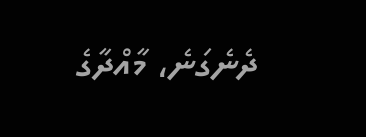ދެނެގަނެ، މާއްދާގެ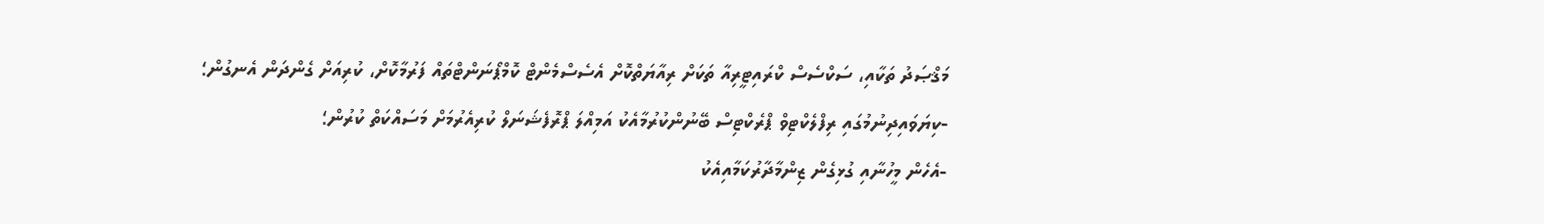މަޤްޞަދު ތަކާއި، ސަކްސެސް ކްރައިޓީރިއާ ތަކަށް ރިއާޔަތްކޮށް އެސެސްމެންޓް ކޮމްޕޯނަންޓްތައް ފަރުމާކޮށް، ކުރިއަށް ގެންދަން އެނގުން؛
-ކިޔަވައިދިނުމުގައި ރިފްލެކްޓިވް ޕްރެކްޓިސް ބޭނުންކުރުމާއެކު އަމިއްލަ ޕްރޮފެޝަނަލް ކުރިއެރުމަށް މަސައްކަތް ކުރުން؛
-އެހެން މީހުނާއި ގުޅިގެން ޒިންމާދާރުކަމާއިއެކު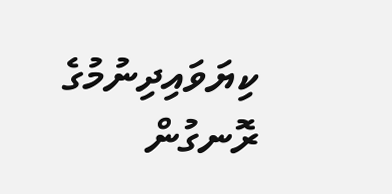ކިޔަވައިދިނުމުގެ ރޮނގުން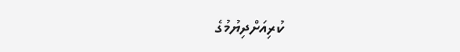ކުރިއަށްދިޔުމުގެ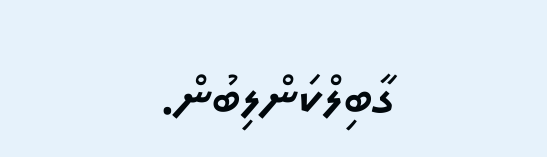ގާބިލްކަންލިބުން.